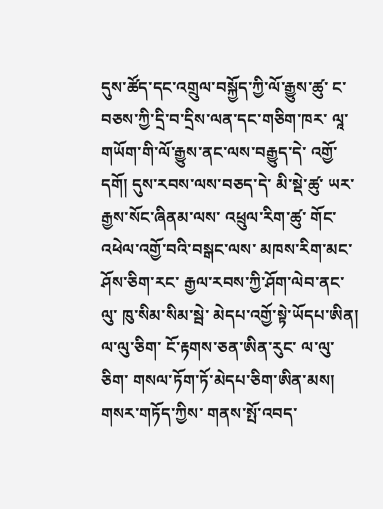དུས་ཚོད་དང་འགྲུལ་བསྐྱོད་ཀྱི་ལོ་རྒྱུས་ཚུ་ ང་བཅས་ཀྱི་དྲི་བ་དྲིས་ལན་དང་གཅིག་ཁར་ ལཱ་གཡོག་གི་ལོ་རྒྱུས་ནང་ལས་བརྒྱུད་དེ་ འགྱོ་དགོ། དུས་རབས་ལས་བཅད་དེ་ མི་སྡེ་ཚུ་ ཡར་རྒྱས་སོང་ཞིནམ་ལས་ འཕྲུལ་རིག་ཚུ་ གོང་འཕེལ་འགྱོ་བའི་བསྒང་ལས་ མཁས་རིག་མང་ཤོས་ཅིག་རང་ རྒྱལ་རབས་ཀྱི་ཤོག་ལེབ་ནང་ལུ་ ཁུ་སིམ་སིམ་སྦེ་ མེདཔ་འགྱོ་སྟེ་ཡོདཔ་ཨིན། ལ་ལུ་ཅིག་ ངོ་རྟགས་ཅན་ཨིན་རུང་ ལ་ལུ་ཅིག་ གསལ་ཏོག་ཏོ་མེདཔ་ཅིག་ཨིན་མས། གསར་གཏོད་ཀྱིས་ གནས་སྤོ་འབད་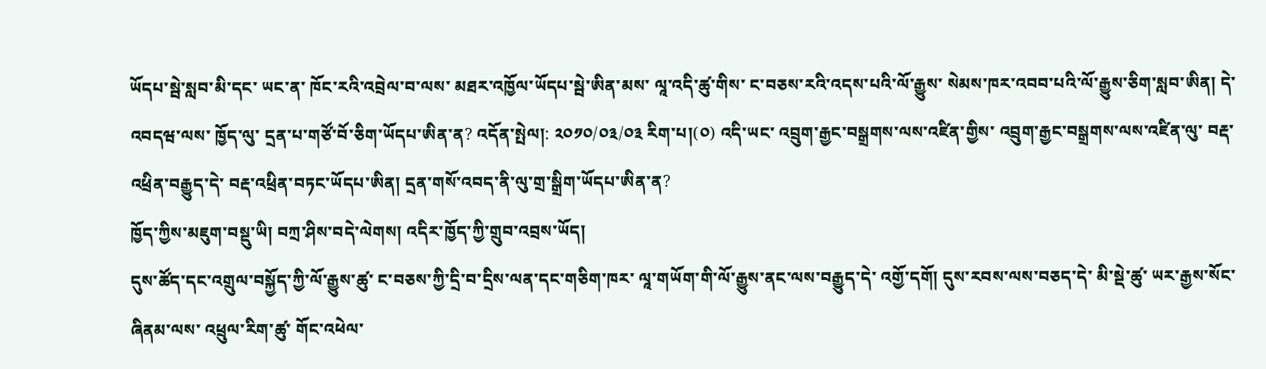ཡོདཔ་སྦེ་སླབ་མི་དང་ ཡང་ན་ ཁོང་རའི་འབྲེལ་བ་ལས་ མཐར་འཁྱོལ་ཡོདཔ་སྦེ་ཨིན་མས་ ལཱ་འདི་ཚུ་གིས་ ང་བཅས་རའི་འདས་པའི་ལོ་རྒྱུས་ སེམས་ཁར་འབབ་པའི་ལོ་རྒྱུས་ཅིག་སླབ་ཨིན། དེ་འབདཝ་ལས་ ཁྱོད་ལུ་ དྲན་པ་གཙོ་བོ་ཅིག་ཡོདཔ་ཨིན་ན? འདོན་སྤེལ།: ༢༠༡༠/༠༣/༠༣ རིག་པ།(༠) འདི་ཡང་ འབྲུག་རྒྱང་བསྒྲགས་ལས་འཛིན་གྱིས་ འབྲུག་རྒྱང་བསྒྲགས་ལས་འཛིན་ལུ་ བརྡ་འཕྲིན་བརྒྱུད་དེ་ བརྡ་འཕྲིན་བཏང་ཡོདཔ་ཨིན། དྲན་གསོ་འབད་ནི་ལུ་གྲ་སྒྲིག་ཡོདཔ་ཨིན་ན?
ཁྱོད་ཀྱིས་མཇུག་བསྡུ་ཡི། བཀྲ་ཤིས་བདེ་ལེགས། འདིར་ཁྱོད་ཀྱི་གྲུབ་འབྲས་ཡོད།
དུས་ཚོད་དང་འགྲུལ་བསྐྱོད་ཀྱི་ལོ་རྒྱུས་ཚུ་ ང་བཅས་ཀྱི་དྲི་བ་དྲིས་ལན་དང་གཅིག་ཁར་ ལཱ་གཡོག་གི་ལོ་རྒྱུས་ནང་ལས་བརྒྱུད་དེ་ འགྱོ་དགོ། དུས་རབས་ལས་བཅད་དེ་ མི་སྡེ་ཚུ་ ཡར་རྒྱས་སོང་ཞིནམ་ལས་ འཕྲུལ་རིག་ཚུ་ གོང་འཕེལ་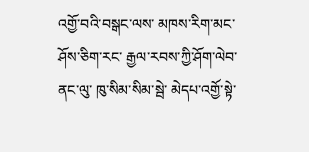འགྱོ་བའི་བསྒང་ལས་ མཁས་རིག་མང་ཤོས་ཅིག་རང་ རྒྱལ་རབས་ཀྱི་ཤོག་ལེབ་ནང་ལུ་ ཁུ་སིམ་སིམ་སྦེ་ མེདཔ་འགྱོ་སྟེ་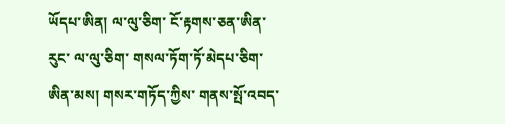ཡོདཔ་ཨིན། ལ་ལུ་ཅིག་ ངོ་རྟགས་ཅན་ཨིན་རུང་ ལ་ལུ་ཅིག་ གསལ་ཏོག་ཏོ་མེདཔ་ཅིག་ཨིན་མས། གསར་གཏོད་ཀྱིས་ གནས་སྤོ་འབད་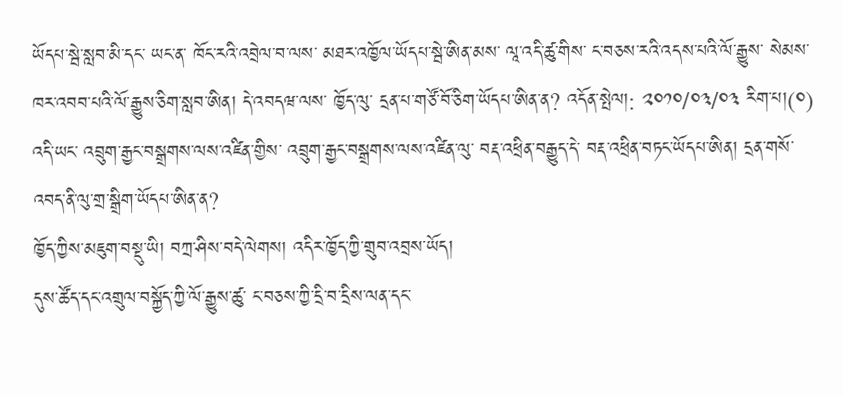ཡོདཔ་སྦེ་སླབ་མི་དང་ ཡང་ན་ ཁོང་རའི་འབྲེལ་བ་ལས་ མཐར་འཁྱོལ་ཡོདཔ་སྦེ་ཨིན་མས་ ལཱ་འདི་ཚུ་གིས་ ང་བཅས་རའི་འདས་པའི་ལོ་རྒྱུས་ སེམས་ཁར་འབབ་པའི་ལོ་རྒྱུས་ཅིག་སླབ་ཨིན། དེ་འབདཝ་ལས་ ཁྱོད་ལུ་ དྲན་པ་གཙོ་བོ་ཅིག་ཡོདཔ་ཨིན་ན? འདོན་སྤེལ།: ༢༠༡༠/༠༣/༠༣ རིག་པ།(༠) འདི་ཡང་ འབྲུག་རྒྱང་བསྒྲགས་ལས་འཛིན་གྱིས་ འབྲུག་རྒྱང་བསྒྲགས་ལས་འཛིན་ལུ་ བརྡ་འཕྲིན་བརྒྱུད་དེ་ བརྡ་འཕྲིན་བཏང་ཡོདཔ་ཨིན། དྲན་གསོ་འབད་ནི་ལུ་གྲ་སྒྲིག་ཡོདཔ་ཨིན་ན?
ཁྱོད་ཀྱིས་མཇུག་བསྡུ་ཡི། བཀྲ་ཤིས་བདེ་ལེགས། འདིར་ཁྱོད་ཀྱི་གྲུབ་འབྲས་ཡོད།
དུས་ཚོད་དང་འགྲུལ་བསྐྱོད་ཀྱི་ལོ་རྒྱུས་ཚུ་ ང་བཅས་ཀྱི་དྲི་བ་དྲིས་ལན་དང་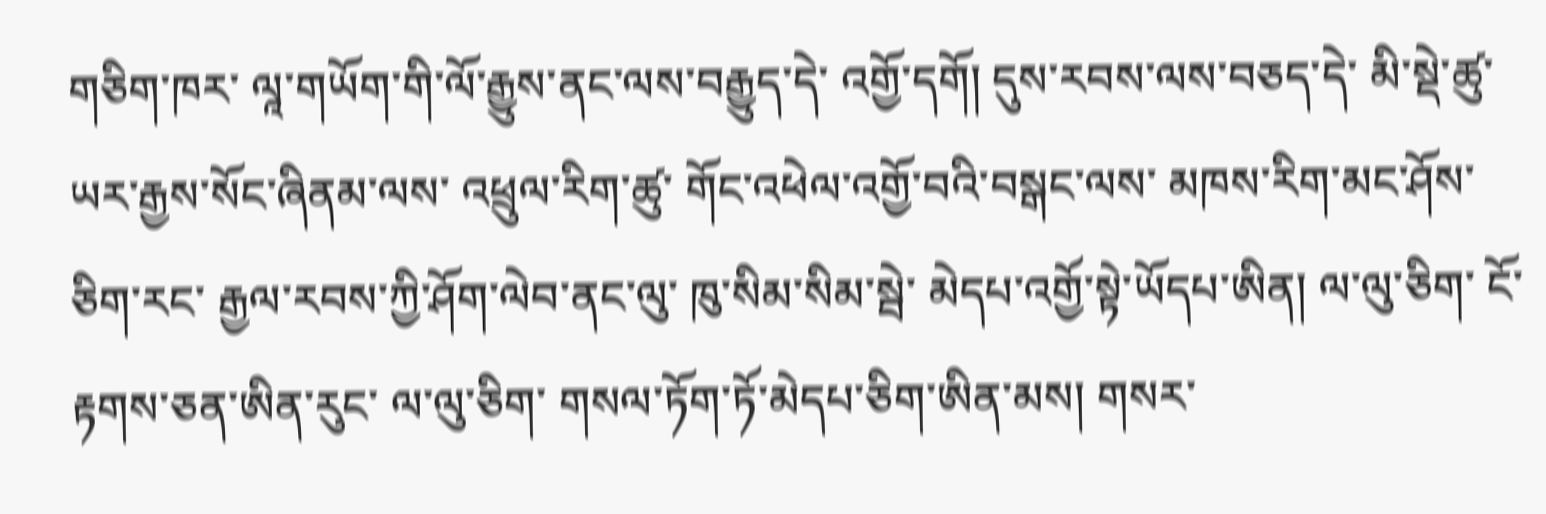གཅིག་ཁར་ ལཱ་གཡོག་གི་ལོ་རྒྱུས་ནང་ལས་བརྒྱུད་དེ་ འགྱོ་དགོ། དུས་རབས་ལས་བཅད་དེ་ མི་སྡེ་ཚུ་ ཡར་རྒྱས་སོང་ཞིནམ་ལས་ འཕྲུལ་རིག་ཚུ་ གོང་འཕེལ་འགྱོ་བའི་བསྒང་ལས་ མཁས་རིག་མང་ཤོས་ཅིག་རང་ རྒྱལ་རབས་ཀྱི་ཤོག་ལེབ་ནང་ལུ་ ཁུ་སིམ་སིམ་སྦེ་ མེདཔ་འགྱོ་སྟེ་ཡོདཔ་ཨིན། ལ་ལུ་ཅིག་ ངོ་རྟགས་ཅན་ཨིན་རུང་ ལ་ལུ་ཅིག་ གསལ་ཏོག་ཏོ་མེདཔ་ཅིག་ཨིན་མས། གསར་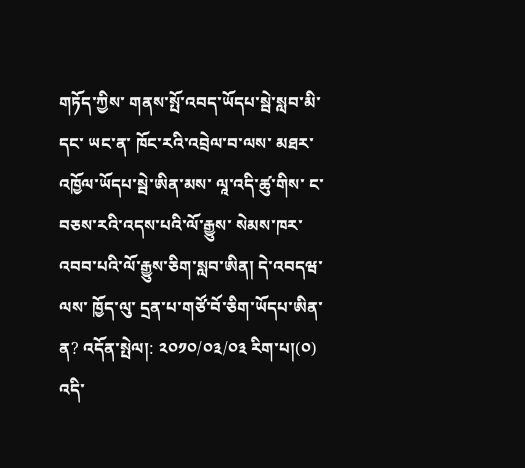གཏོད་ཀྱིས་ གནས་སྤོ་འབད་ཡོདཔ་སྦེ་སླབ་མི་དང་ ཡང་ན་ ཁོང་རའི་འབྲེལ་བ་ལས་ མཐར་འཁྱོལ་ཡོདཔ་སྦེ་ཨིན་མས་ ལཱ་འདི་ཚུ་གིས་ ང་བཅས་རའི་འདས་པའི་ལོ་རྒྱུས་ སེམས་ཁར་འབབ་པའི་ལོ་རྒྱུས་ཅིག་སླབ་ཨིན། དེ་འབདཝ་ལས་ ཁྱོད་ལུ་ དྲན་པ་གཙོ་བོ་ཅིག་ཡོདཔ་ཨིན་ན? འདོན་སྤེལ།: ༢༠༡༠/༠༣/༠༣ རིག་པ།(༠) འདི་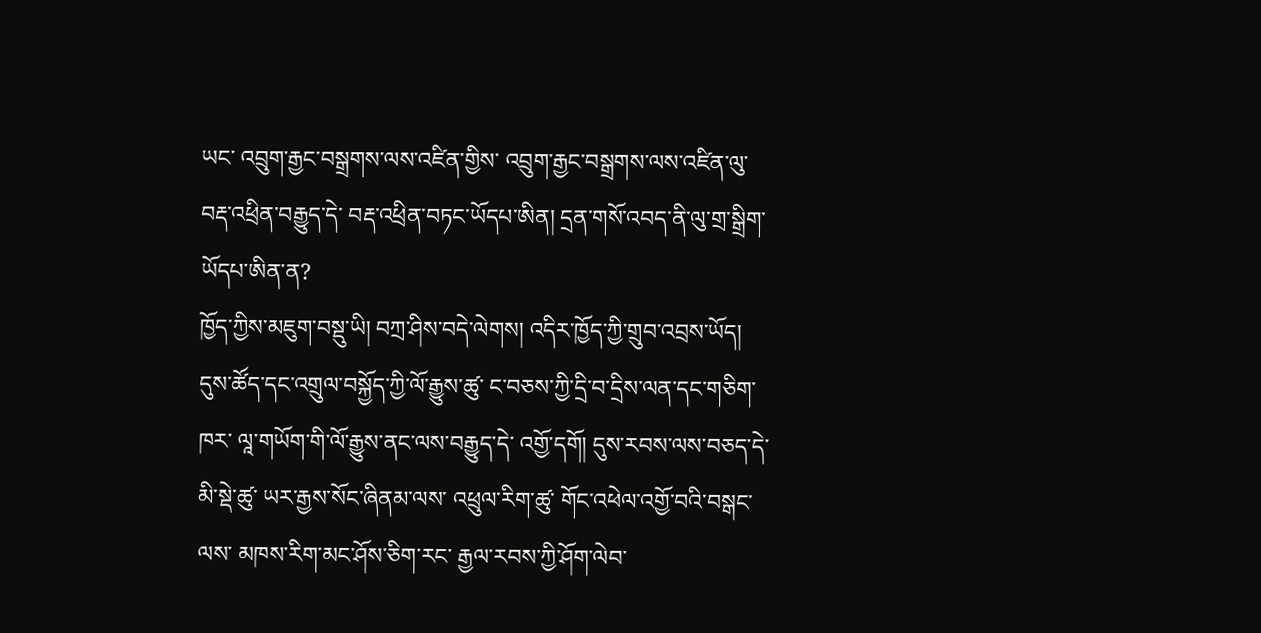ཡང་ འབྲུག་རྒྱང་བསྒྲགས་ལས་འཛིན་གྱིས་ འབྲུག་རྒྱང་བསྒྲགས་ལས་འཛིན་ལུ་ བརྡ་འཕྲིན་བརྒྱུད་དེ་ བརྡ་འཕྲིན་བཏང་ཡོདཔ་ཨིན། དྲན་གསོ་འབད་ནི་ལུ་གྲ་སྒྲིག་ཡོདཔ་ཨིན་ན?
ཁྱོད་ཀྱིས་མཇུག་བསྡུ་ཡི། བཀྲ་ཤིས་བདེ་ལེགས། འདིར་ཁྱོད་ཀྱི་གྲུབ་འབྲས་ཡོད།
དུས་ཚོད་དང་འགྲུལ་བསྐྱོད་ཀྱི་ལོ་རྒྱུས་ཚུ་ ང་བཅས་ཀྱི་དྲི་བ་དྲིས་ལན་དང་གཅིག་ཁར་ ལཱ་གཡོག་གི་ལོ་རྒྱུས་ནང་ལས་བརྒྱུད་དེ་ འགྱོ་དགོ། དུས་རབས་ལས་བཅད་དེ་ མི་སྡེ་ཚུ་ ཡར་རྒྱས་སོང་ཞིནམ་ལས་ འཕྲུལ་རིག་ཚུ་ གོང་འཕེལ་འགྱོ་བའི་བསྒང་ལས་ མཁས་རིག་མང་ཤོས་ཅིག་རང་ རྒྱལ་རབས་ཀྱི་ཤོག་ལེབ་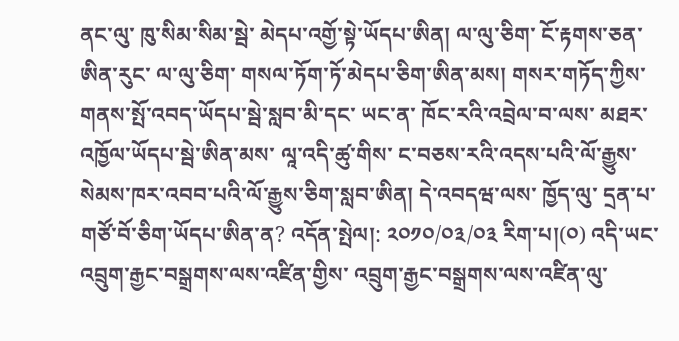ནང་ལུ་ ཁུ་སིམ་སིམ་སྦེ་ མེདཔ་འགྱོ་སྟེ་ཡོདཔ་ཨིན། ལ་ལུ་ཅིག་ ངོ་རྟགས་ཅན་ཨིན་རུང་ ལ་ལུ་ཅིག་ གསལ་ཏོག་ཏོ་མེདཔ་ཅིག་ཨིན་མས། གསར་གཏོད་ཀྱིས་ གནས་སྤོ་འབད་ཡོདཔ་སྦེ་སླབ་མི་དང་ ཡང་ན་ ཁོང་རའི་འབྲེལ་བ་ལས་ མཐར་འཁྱོལ་ཡོདཔ་སྦེ་ཨིན་མས་ ལཱ་འདི་ཚུ་གིས་ ང་བཅས་རའི་འདས་པའི་ལོ་རྒྱུས་ སེམས་ཁར་འབབ་པའི་ལོ་རྒྱུས་ཅིག་སླབ་ཨིན། དེ་འབདཝ་ལས་ ཁྱོད་ལུ་ དྲན་པ་གཙོ་བོ་ཅིག་ཡོདཔ་ཨིན་ན? འདོན་སྤེལ།: ༢༠༡༠/༠༣/༠༣ རིག་པ།(༠) འདི་ཡང་ འབྲུག་རྒྱང་བསྒྲགས་ལས་འཛིན་གྱིས་ འབྲུག་རྒྱང་བསྒྲགས་ལས་འཛིན་ལུ་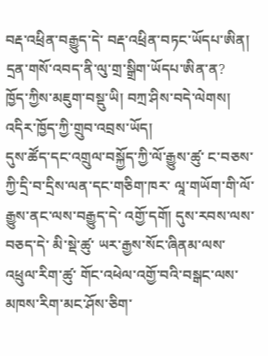བརྡ་འཕྲིན་བརྒྱུད་དེ་ བརྡ་འཕྲིན་བཏང་ཡོདཔ་ཨིན། དྲན་གསོ་འབད་ནི་ལུ་གྲ་སྒྲིག་ཡོདཔ་ཨིན་ན?
ཁྱོད་ཀྱིས་མཇུག་བསྡུ་ཡི། བཀྲ་ཤིས་བདེ་ལེགས། འདིར་ཁྱོད་ཀྱི་གྲུབ་འབྲས་ཡོད།
དུས་ཚོད་དང་འགྲུལ་བསྐྱོད་ཀྱི་ལོ་རྒྱུས་ཚུ་ ང་བཅས་ཀྱི་དྲི་བ་དྲིས་ལན་དང་གཅིག་ཁར་ ལཱ་གཡོག་གི་ལོ་རྒྱུས་ནང་ལས་བརྒྱུད་དེ་ འགྱོ་དགོ། དུས་རབས་ལས་བཅད་དེ་ མི་སྡེ་ཚུ་ ཡར་རྒྱས་སོང་ཞིནམ་ལས་ འཕྲུལ་རིག་ཚུ་ གོང་འཕེལ་འགྱོ་བའི་བསྒང་ལས་ མཁས་རིག་མང་ཤོས་ཅིག་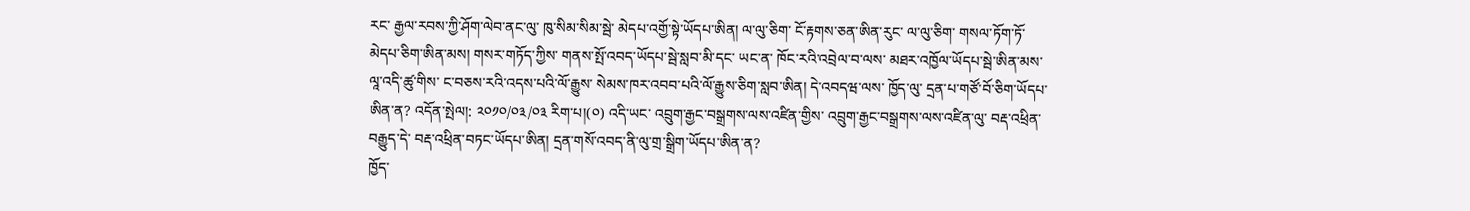རང་ རྒྱལ་རབས་ཀྱི་ཤོག་ལེབ་ནང་ལུ་ ཁུ་སིམ་སིམ་སྦེ་ མེདཔ་འགྱོ་སྟེ་ཡོདཔ་ཨིན། ལ་ལུ་ཅིག་ ངོ་རྟགས་ཅན་ཨིན་རུང་ ལ་ལུ་ཅིག་ གསལ་ཏོག་ཏོ་མེདཔ་ཅིག་ཨིན་མས། གསར་གཏོད་ཀྱིས་ གནས་སྤོ་འབད་ཡོདཔ་སྦེ་སླབ་མི་དང་ ཡང་ན་ ཁོང་རའི་འབྲེལ་བ་ལས་ མཐར་འཁྱོལ་ཡོདཔ་སྦེ་ཨིན་མས་ ལཱ་འདི་ཚུ་གིས་ ང་བཅས་རའི་འདས་པའི་ལོ་རྒྱུས་ སེམས་ཁར་འབབ་པའི་ལོ་རྒྱུས་ཅིག་སླབ་ཨིན། དེ་འབདཝ་ལས་ ཁྱོད་ལུ་ དྲན་པ་གཙོ་བོ་ཅིག་ཡོདཔ་ཨིན་ན? འདོན་སྤེལ།: ༢༠༡༠/༠༣/༠༣ རིག་པ།(༠) འདི་ཡང་ འབྲུག་རྒྱང་བསྒྲགས་ལས་འཛིན་གྱིས་ འབྲུག་རྒྱང་བསྒྲགས་ལས་འཛིན་ལུ་ བརྡ་འཕྲིན་བརྒྱུད་དེ་ བརྡ་འཕྲིན་བཏང་ཡོདཔ་ཨིན། དྲན་གསོ་འབད་ནི་ལུ་གྲ་སྒྲིག་ཡོདཔ་ཨིན་ན?
ཁྱོད་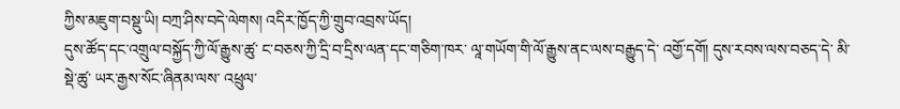ཀྱིས་མཇུག་བསྡུ་ཡི། བཀྲ་ཤིས་བདེ་ལེགས། འདིར་ཁྱོད་ཀྱི་གྲུབ་འབྲས་ཡོད།
དུས་ཚོད་དང་འགྲུལ་བསྐྱོད་ཀྱི་ལོ་རྒྱུས་ཚུ་ ང་བཅས་ཀྱི་དྲི་བ་དྲིས་ལན་དང་གཅིག་ཁར་ ལཱ་གཡོག་གི་ལོ་རྒྱུས་ནང་ལས་བརྒྱུད་དེ་ འགྱོ་དགོ། དུས་རབས་ལས་བཅད་དེ་ མི་སྡེ་ཚུ་ ཡར་རྒྱས་སོང་ཞིནམ་ལས་ འཕྲུལ་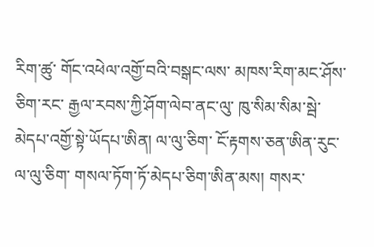རིག་ཚུ་ གོང་འཕེལ་འགྱོ་བའི་བསྒང་ལས་ མཁས་རིག་མང་ཤོས་ཅིག་རང་ རྒྱལ་རབས་ཀྱི་ཤོག་ལེབ་ནང་ལུ་ ཁུ་སིམ་སིམ་སྦེ་ མེདཔ་འགྱོ་སྟེ་ཡོདཔ་ཨིན། ལ་ལུ་ཅིག་ ངོ་རྟགས་ཅན་ཨིན་རུང་ ལ་ལུ་ཅིག་ གསལ་ཏོག་ཏོ་མེདཔ་ཅིག་ཨིན་མས། གསར་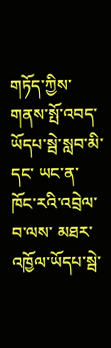གཏོད་ཀྱིས་ གནས་སྤོ་འབད་ཡོདཔ་སྦེ་སླབ་མི་དང་ ཡང་ན་ ཁོང་རའི་འབྲེལ་བ་ལས་ མཐར་འཁྱོལ་ཡོདཔ་སྦེ་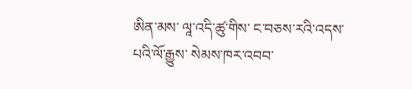ཨིན་མས་ ལཱ་འདི་ཚུ་གིས་ ང་བཅས་རའི་འདས་པའི་ལོ་རྒྱུས་ སེམས་ཁར་འབབ་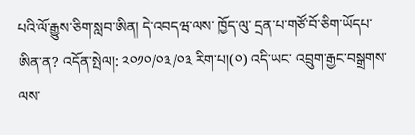པའི་ལོ་རྒྱུས་ཅིག་སླབ་ཨིན། དེ་འབདཝ་ལས་ ཁྱོད་ལུ་ དྲན་པ་གཙོ་བོ་ཅིག་ཡོདཔ་ཨིན་ན? འདོན་སྤེལ།: ༢༠༡༠/༠༣/༠༣ རིག་པ།(༠) འདི་ཡང་ འབྲུག་རྒྱང་བསྒྲགས་ལས་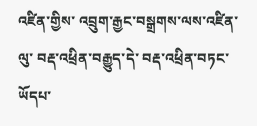འཛིན་གྱིས་ འབྲུག་རྒྱང་བསྒྲགས་ལས་འཛིན་ལུ་ བརྡ་འཕྲིན་བརྒྱུད་དེ་ བརྡ་འཕྲིན་བཏང་ཡོདཔ་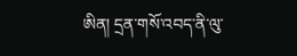ཨིན། དྲན་གསོ་འབད་ནི་ལུ་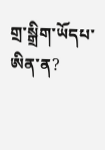གྲ་སྒྲིག་ཡོདཔ་ཨིན་ན?